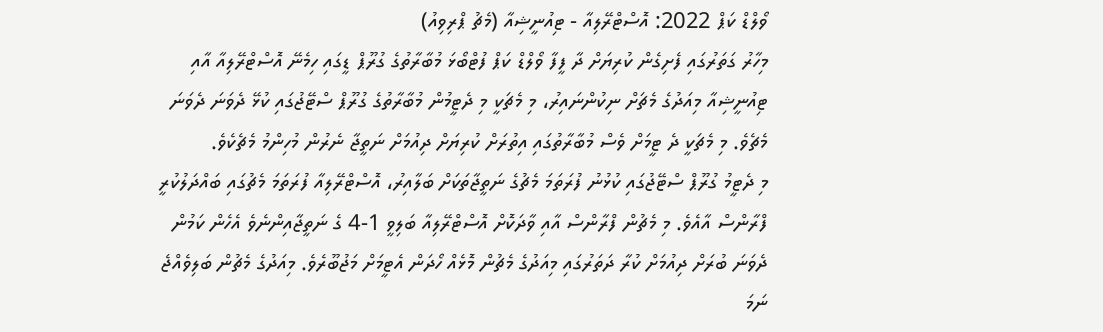ވޯލްޑް ކަޕް 2022: އޮސްޓްރޭލިއާ - ޓިއުނީޝިއާ (މެޗު ޕްރިވިއު)
މިހާރު ގަތަރުގައި ފެށިގެން ކުރިޔަށް ދާ ފީފާ ވޯލްޑް ކަޕް ފުޓްބޯޅަ މުބާރާތުގެ ގުރޫޕް ޑީގައި ހިމެނޭ އޮސްޓްރޭލިއާ އާއި ޓިއުނީޝިއާ މިއަދުގެ މެޗަށް ނިކުންނައިރު، މި މެޗަކީ މި ދެޓީމުން މުބާރާތުގެ ގުރޫޕް ސްޓޭޖުގައި ކުޅޭ ދެވަނަ ދެވަނަ މެޗެވެ. މި މެޗަކީ ދެ ޓީމަށް ވެސް މުބާރާތުގައި އިތުރަށް ކުރިޔަށް ދިއުމަށް ނަތީޖާ ނެރުން މުހިންމު މެޗެކެވެ.
މި ދެޓީމު ގުރޫޕް ސްޓޭޖުގައި ކުޅުނު ފުރަތަމަ މެޗުގެ ނަތީޖާތަކަށް ބަލާއިރު، އޮސްޓްރޭލިއާ ފުރަތަމަ މެޗުގައި ބައްދަލުކުރީ ފްރާންސް އާއެވެ. މި މެޗުން ފްރާންސް އާއި ވާދަކޮށް އޮސްޓްރޭލިއާ ބަލިވީ 1-4 ގެ ނަތީޖާއިންނެވެ އެހެން ކަމުން ދެވަނަ ބުރަށް ދިއުމަށް ކުރާ ދަތަރުގައި މިއަދުގެ މެޗުން މޮޅެއް ހޯދަން އެޓީމަށް މަޖުބޫރެވެ. މިއަދުގެ މެޗުން ބަލިވެއްޖެ ނަމަ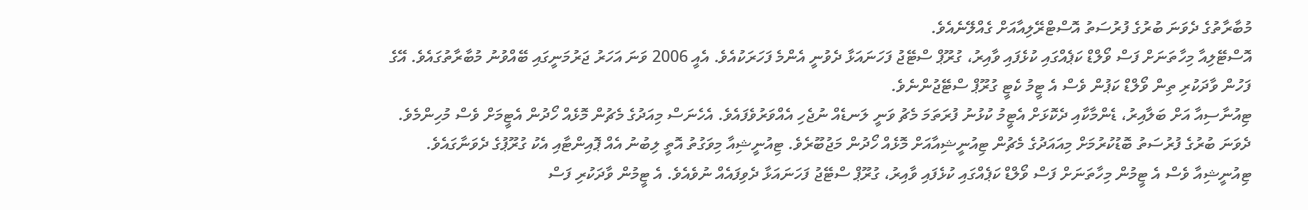މުބާރާތުގެ ދެވަނަ ބުރުގެ ފުރުސަތު އޮސްޓްރޭލިއާއަށް ގެއްލޭނެއެވެ.
އޮސްޓޭލިއާ މިހާތަނަށް ފަސް ވޯލްޑް ކަޕެއްގައި ކުޅެފައި ވާއިރު، ގުރޫޕް ސްޓޭޖު ފަހަނައަޅާ ދެވުނީ އެންމެ ފަހަރަކުއެވެ. އެއީ 2006 ވަނަ އަހަރު ޖަރުމަނީގައި ބޭއްވުނު މުބާރާތުގައެވެ. އޭގެ ފަހުން ވާދަކުރި ތިން ވޯލްޑް ކަޕުން ވެސް އެ ޓީމު ކެޓީ ގުރޫޕް ސްޓޭޖުންނެވެ.
ޓިއުނާސިއާ އަށް ބަލާއިރު، ޑެންމާކާއި ދެކޮޅަށް އެޓީމު ކުޅުނު ފުރަތަމަ މެޗު ވަނީ ލަނޑެއް ނުޖެހި އެއްވަރުވެފައެވެ. އެހެނަސް މިއަދުގެ މެޗުން މޮޅެއް ހޯދުން އެޓީމަށް ވެސް މުހިންމެވެ. ދެވަނަ ބުރުގެ ފުރުސަތު ބޮޑުކުރުމަށް މިއައަދުގެ މެޗުން ޓިއުނީޝިއާއަށް މޮޅެއް ހޯދުން މަޖުބޫރެވެ. ޓިއުނީޝިއާ މިވަގުތު އޮތީ ލިބުނު އެއް ޕޮއިންޓާއި އެކު ގުރޫޕުގެ ދެވަނާގައެވެ.
ޓިއުނީޝިއާ ވެސް އެ ޓީމުން މިހާތަނަށް ފަސް ވޯލްޑް ކަޕެއްގައި ކުޅެފައި ވާއިރު، ގުރޫޕް ސްޓޭޖު ފަހަނައަޅާ ދެވިފައެއް ނުވެއެވެ. އެ ޓީމުން ވާދަކުރި ފަސް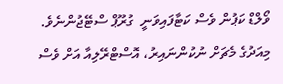ވޯލްޑް ކަޕުން ވެސް ކަޓާފައިވަނީ  ގުރޫޕް ސްޓޭޖުންނެވެ.
މިއަދުގެ މެޗަށް ނުކުންނައިރު، އޮސްޓްރޭލިއާ އަށް ވެސް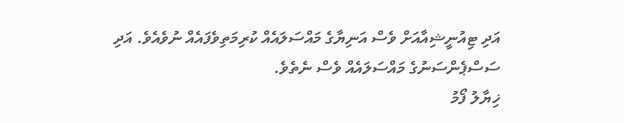އަދި ޓިއުނީޝިއާއަށް ވެސް އަނިޔާގެ މައްސަލައެއް ކުރިމަތިވެފައެއް ނުވެއެވެ. އަދި ސަސްޕެންސަނުގެ މައްސަލައެއް ވެސް ނެތެވެ.
ޚިޔާލު ފޯމު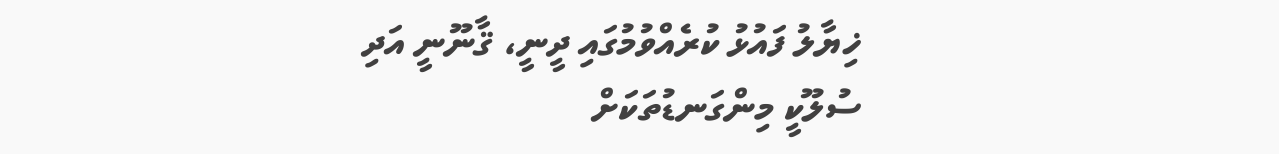ޚިޔާލު ފައުޅު ކުރެއްވުމުގައި ދީނީ، ޤާނޫނީ އަދި ސުލޫކީ މިންގަނޑުތަކަށް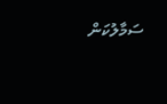ސަމާލުކަން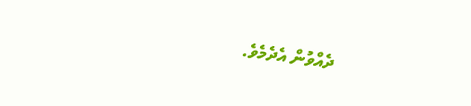ދެއްވުން އެދެމެވެ.